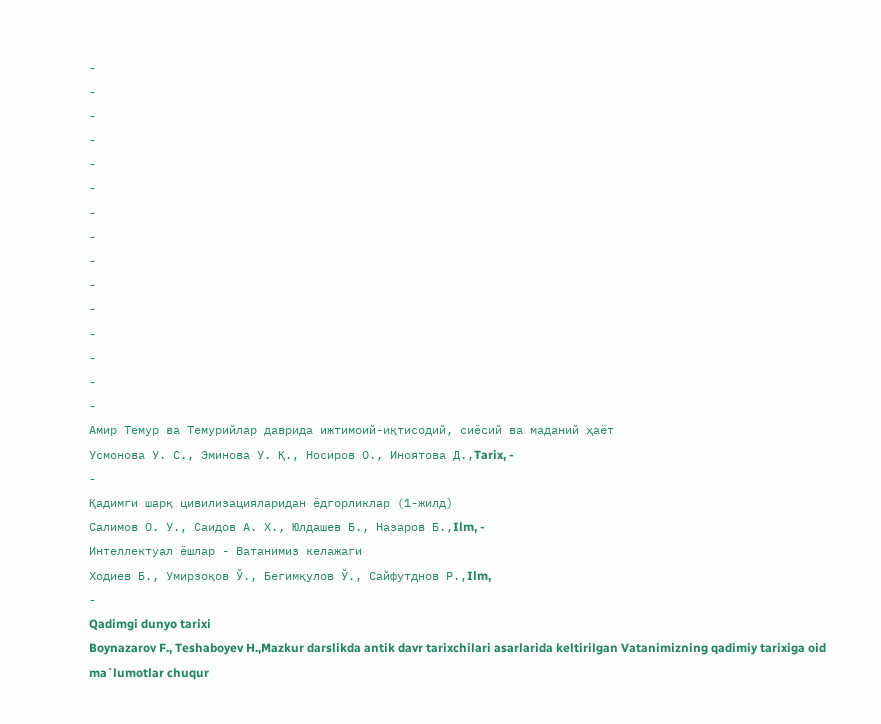-
-
-
-
-
-
-
-
-
-
-
-
-
-
-
Амир Темур ва Темурийлар даврида ижтимоий-иқтисодий, сиёсий ва маданий ҳаёт
Усмонова У. С., Эминова У. Қ., Носиров О., Иноятова Д.,Tarix, -
-
Қадимги шарқ цивилизацияларидан ёдгорликлар (1-жилд)
Салимов О. У., Саидов А. Х., Юлдашев Б., Назаров Б.,Ilm, -
Интеллектуал ёшлар - Ватанимиз келажаги
Ходиев Б., Умирзоқов Ў., Бегимқулов Ў., Сайфутднов Р.,Ilm,
-
Qadimgi dunyo tarixi
Boynazarov F., Teshaboyev H.,Mazkur darslikda antik davr tarixchilari asarlarida keltirilgan Vatanimizning qadimiy tarixiga oid ma`lumotlar chuqur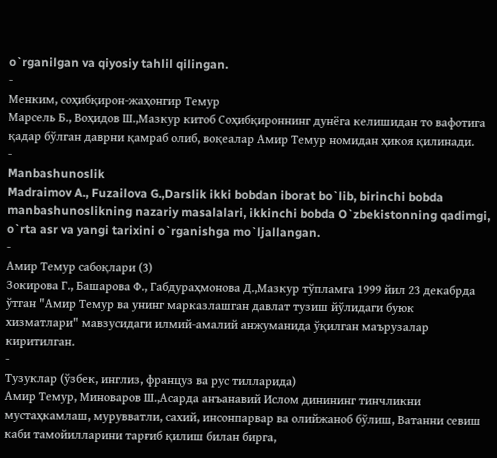o`rganilgan va qiyosiy tahlil qilingan.
-
Менким, соҳибқирон-жаҳонгир Темур
Марсель Б., Воҳидов Ш.,Мазкур китоб Соҳибқироннинг дунёга келишидан то вафотига қадар бўлган даврни қамраб олиб, воқеалар Амир Темур номидан ҳикоя қилинади.
-
Manbashunoslik
Madraimov A., Fuzailova G.,Darslik ikki bobdan iborat bo`lib, birinchi bobda manbashunoslikning nazariy masalalari, ikkinchi bobda O`zbekistonning qadimgi, o`rta asr va yangi tarixini o`rganishga mo`ljallangan.
-
Амир Темур сабоқлари (3)
Зокирова Г., Башарова Ф., Габдураҳмонова Д.,Мазкур тўпламга 1999 йил 23 декабрда ўтган "Амир Темур ва унинг марказлашган давлат тузиш йўлидаги буюк хизматлари" мавзусидаги илмий-амалий анжуманида ўқилган маърузалар киритилган.
-
Тузуклар (ўзбек, инглиз, француз ва рус тилларида)
Амир Темур, Миноваров Ш.,Асарда анъанавий Ислом динининг тинчликни мустаҳкамлаш, мурувватли, сахий, инсонпарвар ва олийжаноб бўлиш, Ватанни севиш каби тамойилларини тарғиб қилиш билан бирга,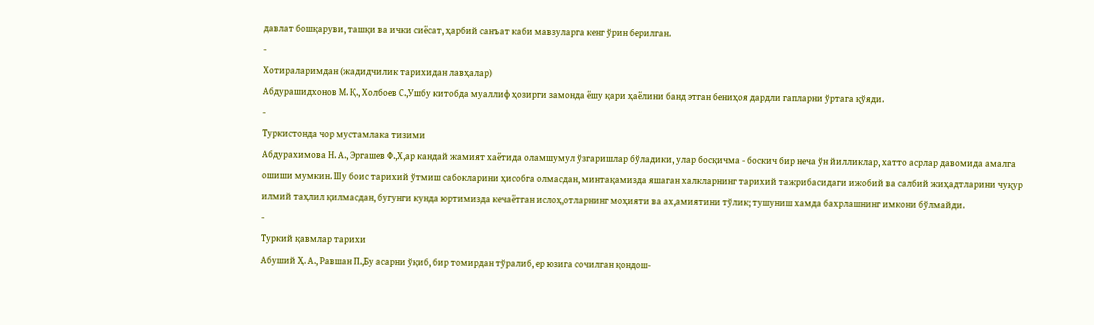давлат бошқаруви, ташқи ва ички сиёсат, ҳарбий санъат каби мавзуларга кенг ўрин берилган.
-
Хотираларимдан (жадидчилик тарихидан лавҳалар)
Абдурашидхонов М. Қ., Холбоев С.,Ушбу китобда муаллиф ҳозирги замонда ёшу қари ҳаёлини банд этган бениҳоя дардли гапларни ўртага қўяди.
-
Туркистонда чор мустамлака тизими
Абдурахимова Н. А., Эргашев Ф.,Х,ар кандай жамият хаётида оламшумул ўзгаришлар бўладики, улар босқичма - боскич бир неча ўн йилликлар, хатто асрлар давомида амалга ошиши мумкин. Шу боис тарихий ўтмиш сабокларини ҳисобга олмасдан, минтақамизда яшаган халкларнинг тарихий тажрибасидаги ижобий ва салбий жиҳадтларини чуқур илмий таҳлил қилмасдан, бугунги кунда юртимизда кечаётган ислоҳ,отларнинг моҳияти ва ах,амиятини тўлик; тушуниш хамда бахрлашнинг имкони бўлмайди.
-
Туркий қавмлар тарихи
Абуший Ҳ. А., Равшан П.,Бу асарни ўқиб, бир томирдан тўралиб, ер юзига сочилган қондош-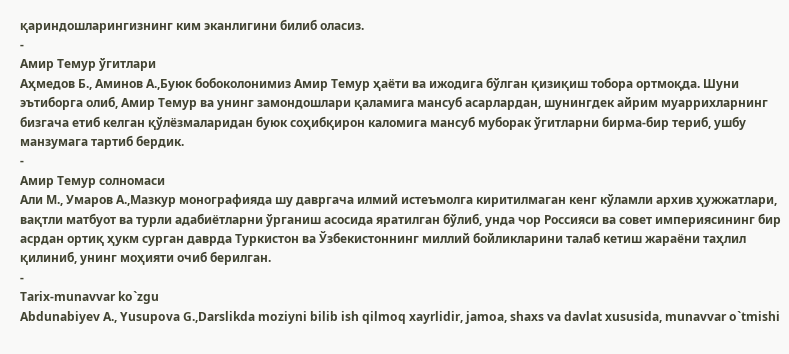қариндошларингизнинг ким эканлигини билиб оласиз.
-
Амир Темур ўгитлари
Аҳмедов Б., Аминов А.,Буюк бобоколонимиз Амир Темур ҳаёти ва ижодига бўлган қизиқиш тобора ортмоқда. Шуни эътиборга олиб, Амир Темур ва унинг замондошлари қаламига мансуб асарлардан, шунингдек айрим муаррихларнинг бизгача етиб келган қўлёзмаларидан буюк соҳибқирон каломига мансуб муборак ўгитларни бирма-бир териб, ушбу манзумага тартиб бердик.
-
Амир Темур солномаси
Али М., Умаров А.,Мазкур монографияда шу давргача илмий истеъмолга киритилмаган кенг кўламли архив ҳужжатлари, вақтли матбуот ва турли адабиётларни ўрганиш асосида яратилган бўлиб, унда чор Россияси ва совет империясининг бир асрдан ортиқ ҳукм сурган даврда Туркистон ва Ўзбекистоннинг миллий бойликларини талаб кетиш жараёни таҳлил қилиниб, унинг моҳияти очиб берилган.
-
Tarix-munavvar ko`zgu
Abdunabiyev A., Yusupova G.,Darslikda moziyni bilib ish qilmoq xayrlidir, jamoa, shaxs va davlat xususida, munavvar o`tmishi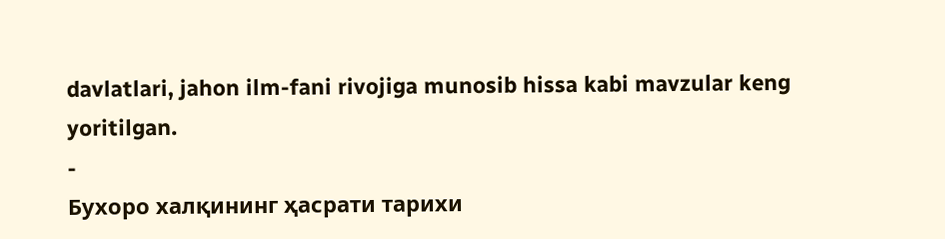davlatlari, jahon ilm-fani rivojiga munosib hissa kabi mavzular keng yoritilgan.
-
Бухоро халқининг ҳасрати тарихи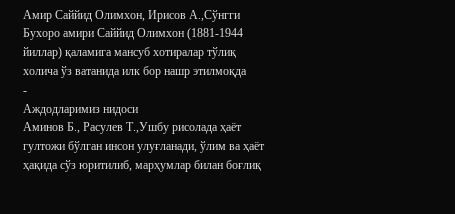Амир Саййид Олимхон, Ирисов А.,Сўнгги Бухоро амири Саййид Олимхон (1881-1944 йиллар) қаламига мансуб хотиралар тўлиқ холича ўз ватанида илк бор нашр этилмоқда
-
Аждодларимиз нидоси
Аминов Б., Расулев Т.,Ушбу рисолада ҳаёт гултожи бўлган инсон улуғланади, ўлим ва ҳаёт ҳақида сўз юритилиб, марҳумлар билан боғлиқ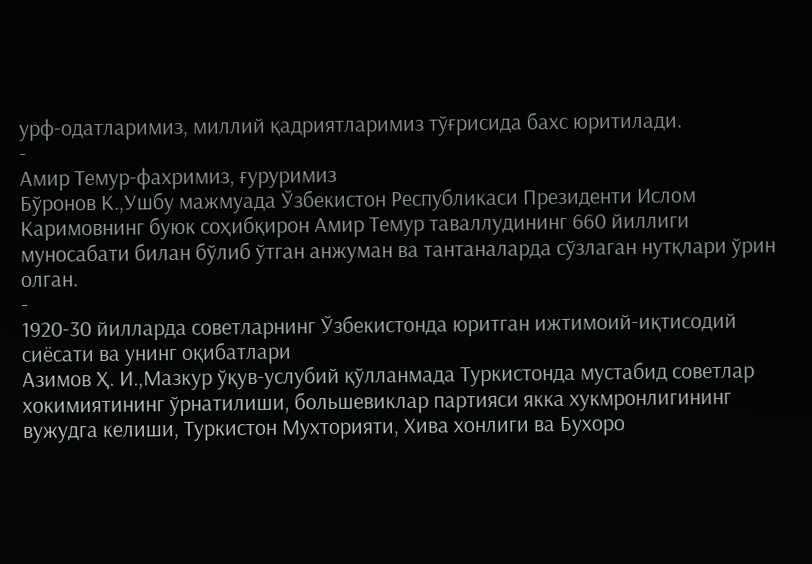урф-одатларимиз, миллий қадриятларимиз тўғрисида бахс юритилади.
-
Амир Темур-фахримиз, ғуруримиз
Бўронов К.,Ушбу мажмуада Ўзбекистон Республикаси Президенти Ислом Каримовнинг буюк соҳибқирон Амир Темур таваллудининг 660 йиллиги муносабати билан бўлиб ўтган анжуман ва тантаналарда сўзлаган нутқлари ўрин олган.
-
1920-30 йилларда советларнинг Ўзбекистонда юритган ижтимоий-иқтисодий сиёсати ва унинг оқибатлари
Азимов Ҳ. И.,Мазкур ўқув-услубий қўлланмада Туркистонда мустабид советлар хокимиятининг ўрнатилиши, большевиклар партияси якка хукмронлигининг вужудга келиши, Туркистон Мухторияти, Хива хонлиги ва Бухоро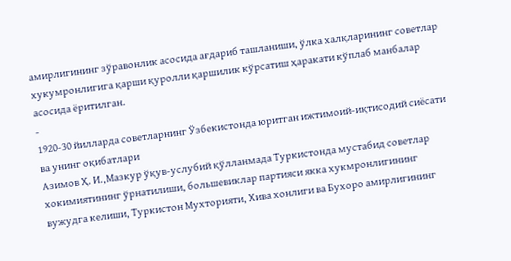амирлигининг зўравонлик асосида ағдариб ташланиши, ўлка халқларининг советлар хукумронлигига қарши қуролли қаршилик кўрсатиш ҳаракати кўплаб манбалар асосида ёритилган.
-
1920-30 йилларда советларнинг Ўзбекистонда юритган ижтимоий-иқтисодий сиёсати ва унинг оқибатлари
Азимов Ҳ. И.,Мазкур ўқув-услубий қўлланмада Туркистонда мустабид советлар хокимиятининг ўрнатилиши, большевиклар партияси якка хукмронлигининг вужудга келиши, Туркистон Мухторияти, Хива хонлиги ва Бухоро амирлигининг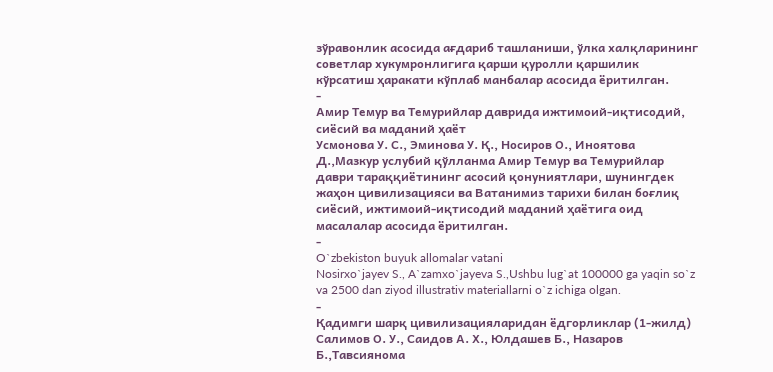зўравонлик асосида ағдариб ташланиши, ўлка халқларининг советлар хукумронлигига қарши қуролли қаршилик кўрсатиш ҳаракати кўплаб манбалар асосида ёритилган.
-
Амир Темур ва Темурийлар даврида ижтимоий-иқтисодий, сиёсий ва маданий ҳаёт
Усмонова У. С., Эминова У. Қ., Носиров О., Иноятова Д.,Мазкур услубий қўлланма Амир Темур ва Темурийлар даври тараққиётининг асосий қонуниятлари, шунингдек жаҳон цивилизацияси ва Ватанимиз тарихи билан боғлиқ сиёсий, ижтимоий-иқтисодий маданий ҳаётига оид масалалар асосида ёритилган.
-
O`zbekiston buyuk allomalar vatani
Nosirxo`jayev S., A`zamxo`jayeva S.,Ushbu lug`at 100000 ga yaqin so`z va 2500 dan ziyod illustrativ materiallarni o`z ichiga olgan.
-
Қадимги шарқ цивилизацияларидан ёдгорликлар (1-жилд)
Салимов О. У., Саидов А. Х., Юлдашев Б., Назаров Б.,Тавсиянома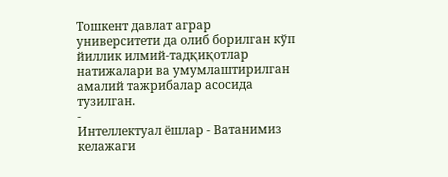Тошкент давлат аграр университети да олиб борилган кўп йиллик илмий-тадқиқотлар натижалари ва умумлаштирилган амалий тажрибалар асосида тузилган.
-
Интеллектуал ёшлар - Ватанимиз келажаги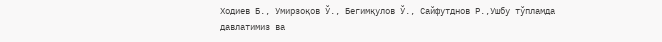Ходиев Б., Умирзоқов Ў., Бегимқулов Ў., Сайфутднов Р.,Ушбу тўпламда давлатимиз ва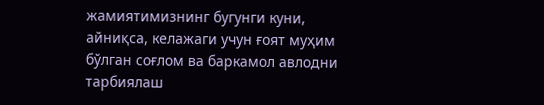жамиятимизнинг бугунги куни, айниқса, келажаги учун ғоят муҳим бўлган соғлом ва баркамол авлодни тарбиялаш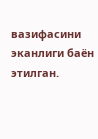вазифасини эканлиги баён этилган.